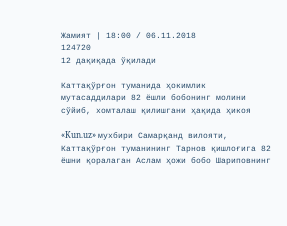Жамият | 18:00 / 06.11.2018
124720
12 дақиқада ўқилади

Каттақўрғон туманида ҳокимлик мутасаддилари 82 ёшли бобонинг молини сўйиб, хомталаш қилишгани ҳақида ҳикоя

«Kun.uz» мухбири Самарқанд вилояти, Каттақўрғон туманининг Тарнов қишлоғига 82 ёшни қоралаган Аслам ҳожи бобо Шариповнинг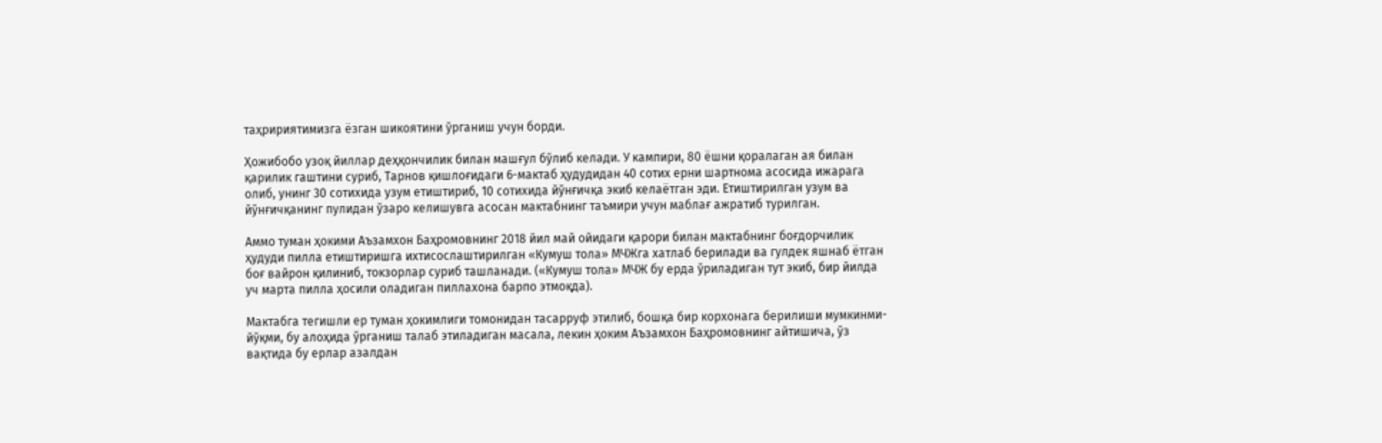таҳририятимизга ёзган шикоятини ўрганиш учун борди.

Ҳожибобо узоқ йиллар деҳқончилик билан машғул бўлиб келади. У кампири, 80 ёшни қоралаган ая билан қарилик гаштини суриб, Тарнов қишлоғидаги 6-мактаб ҳудудидан 40 сотих ерни шартнома асосида ижарага олиб, унинг 30 сотихида узум етиштириб, 10 сотихида йўнғичқа экиб келаётган эди. Етиштирилган узум ва йўнғичқанинг пулидан ўзаро келишувга асосан мактабнинг таъмири учун маблағ ажратиб турилган.

Аммо туман ҳокими Аъзамхон Баҳромовнинг 2018 йил май ойидаги қарори билан мактабнинг боғдорчилик ҳудуди пилла етиштиришга ихтисослаштирилган «Кумуш тола» МЧЖга хатлаб берилади ва гулдек яшнаб ётган боғ вайрон қилиниб, токзорлар суриб ташланади. («Кумуш тола» МЧЖ бу ерда ўриладиган тут экиб, бир йилда уч марта пилла ҳосили оладиган пиллахона барпо этмоқда).

Мактабга тегишли ер туман ҳокимлиги томонидан тасарруф этилиб, бошқа бир корхонага берилиши мумкинми-йўқми, бу алоҳида ўрганиш талаб этиладиган масала, лекин ҳоким Аъзамхон Баҳромовнинг айтишича, ўз вақтида бу ерлар азалдан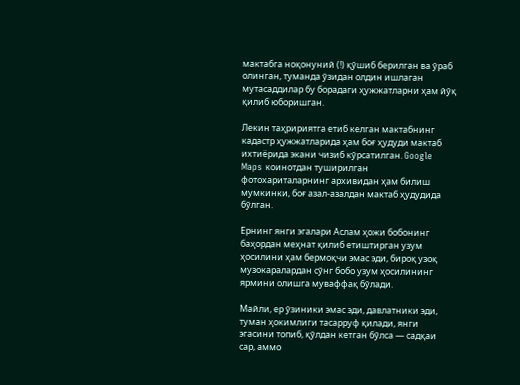мактабга ноқонуний (!) қўшиб берилган ва ўраб олинган, туманда ўзидан олдин ишлаган мутасаддилар бу борадаги ҳужжатларни ҳам йўқ қилиб юборишган.

Лекин таҳририятга етиб келган мактабнинг кадастр ҳужжатларида ҳам боғ ҳудуди мактаб ихтиёрида экани чизиб кўрсатилган. Google Maps коинотдан туширилган фотохариталарнинг архивидан ҳам билиш мумкинки, боғ азал-азалдан мактаб ҳудудида бўлган.

Ернинг янги эгалари Аслам ҳожи бобонинг баҳордан меҳнат қилиб етиштирган узум ҳосилини ҳам бермоқчи эмас эди, бироқ узоқ музокаралардан сўнг бобо узум ҳосилининг ярмини олишга муваффақ бўлади.

Майли, ер ўзиники эмас эди, давлатники эди, туман ҳокимлиги тасарруф қилади, янги эгасини топиб, қўлдан кетган бўлса — садқаи сар, аммо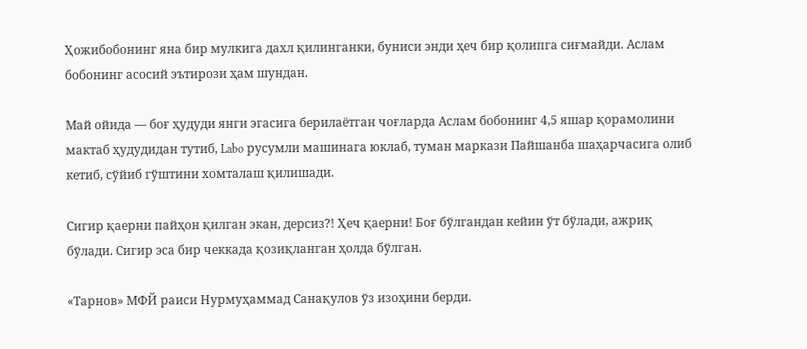Ҳожибобонинг яна бир мулкига дахл қилинганки, буниси энди ҳеч бир қолипга сиғмайди. Аслам бобонинг асосий эътирози ҳам шундан.

Май ойида — боғ ҳудуди янги эгасига берилаётган чоғларда Аслам бобонинг 4,5 яшар қорамолини мактаб ҳудудидан тутиб, Labo русумли машинага юклаб, туман маркази Пайшанба шаҳарчасига олиб кетиб, сўйиб гўштини хомталаш қилишади.

Сигир қаерни пайҳон қилган экан, дерсиз?! Ҳеч қаерни! Боғ бўлгандан кейин ўт бўлади, ажриқ бўлади. Сигир эса бир чеккада қозиқланган ҳолда бўлган.

«Тарнов» МФЙ раиси Нурмуҳаммад Санақулов ўз изоҳини берди.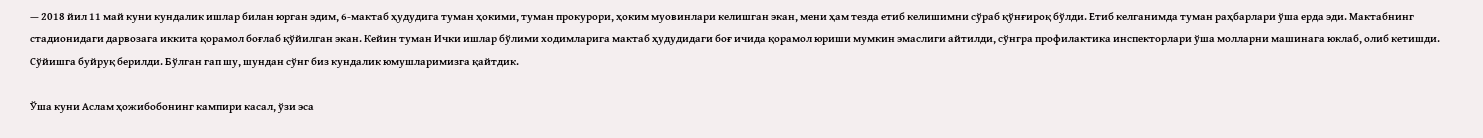— 2018 йил 11 май куни кундалик ишлар билан юрган эдим, 6-мактаб ҳудудига туман ҳокими, туман прокурори, ҳоким муовинлари келишган экан, мени ҳам тезда етиб келишимни сўраб қўнғироқ бўлди. Етиб келганимда туман раҳбарлари ўша ерда эди. Мактабнинг стадионидаги дарвозага иккита қорамол боғлаб қўйилган экан. Кейин туман Ички ишлар бўлими ходимларига мактаб ҳудудидаги боғ ичида қорамол юриши мумкин эмаслиги айтилди, сўнгра профилактика инспекторлари ўша молларни машинага юклаб, олиб кетишди. Сўйишга буйруқ берилди. Бўлган гап шу, шундан сўнг биз кундалик юмушларимизга қайтдик.

Ўша куни Аслам ҳожибобонинг кампири касал, ўзи эса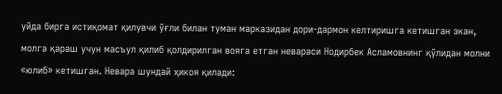уйда бирга истиқомат қилувчи ўғли билан туман марказидан дори-дармон келтиришга кетишган экан, молга қараш учун масъул қилиб қолдирилган вояга етган невараси Нодирбек Асламовнинг қўлидан молни «юлиб» кетишган. Невара шундай ҳикоя қилади: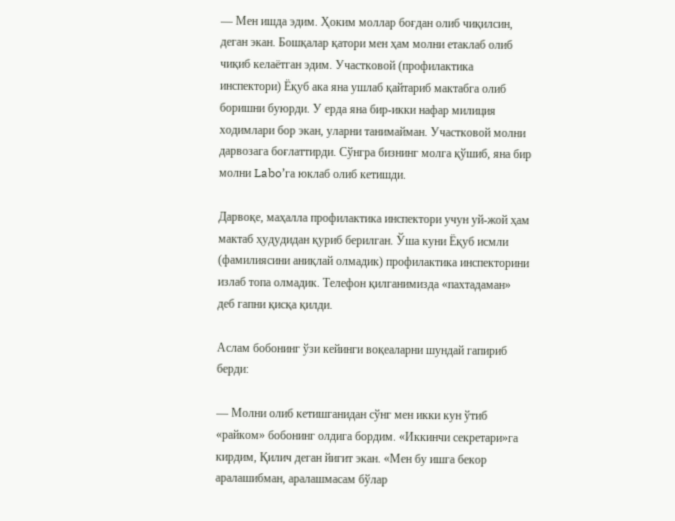— Мен ишда эдим. Ҳоким моллар боғдан олиб чиқилсин, деган экан. Бошқалар қатори мен ҳам молни етаклаб олиб чиқиб келаётган эдим. Участковой (профилактика инспектори) Ёқуб ака яна ушлаб қайтариб мактабга олиб боришни буюрди. У ерда яна бир-икки нафар милиция ходимлари бор экан, уларни танимайман. Участковой молни дарвозага боғлаттирди. Сўнгра бизнинг молга қўшиб, яна бир молни Labo’га юклаб олиб кетишди.

Дарвоқе, маҳалла профилактика инспектори учун уй-жой ҳам мактаб ҳудудидан қуриб берилган. Ўша куни Ёқуб исмли (фамилиясини аниқлай олмадик) профилактика инспекторини излаб топа олмадик. Телефон қилганимизда «пахтадаман» деб гапни қисқа қилди.

Аслам бобонинг ўзи кейинги воқеаларни шундай гапириб берди:

— Молни олиб кетишганидан сўнг мен икки кун ўтиб «райком» бобонинг олдига бордим. «Иккинчи секретари»га кирдим, Қилич деган йигит экан. «Мен бу ишга бекор аралашибман, аралашмасам бўлар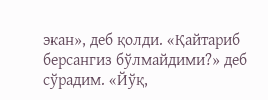экан», деб қолди. «Қайтариб берсангиз бўлмайдими?» деб сўрадим. «Йўқ,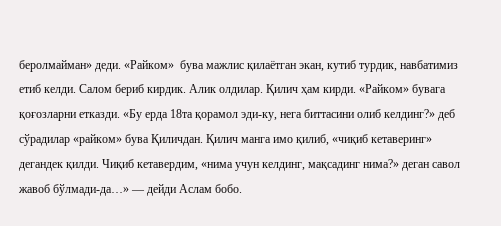беролмайман» деди. «Райком»  бува мажлис қилаётган экан, кутиб турдик, навбатимиз етиб келди. Салом бериб кирдик. Алик олдилар. Қилич ҳам кирди. «Райком» бувага қоғозларни етказди. «Бу ерда 18та қорамол эди-ку, нега биттасини олиб келдинг?» деб сўрадилар «райком» бува Қиличдан. Қилич манга имо қилиб, «чиқиб кетаверинг» дегандек қилди. Чиқиб кетавердим, «нима учун келдинг, мақсадинг нима?» деган савол жавоб бўлмади-да…» — дейди Аслам бобо.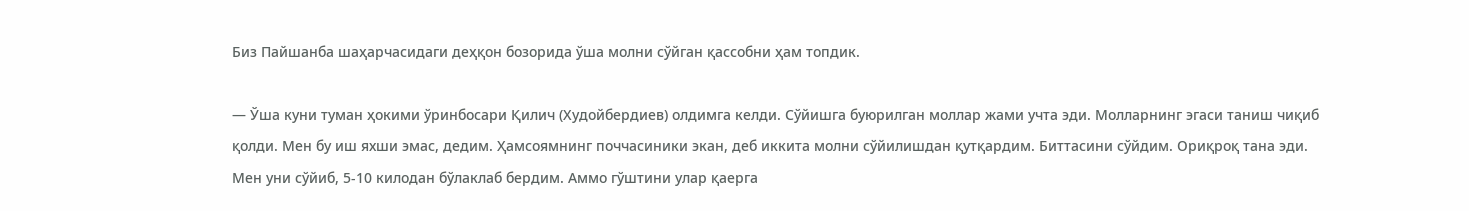Биз Пайшанба шаҳарчасидаги деҳқон бозорида ўша молни сўйган қассобни ҳам топдик.

— Ўша куни туман ҳокими ўринбосари Қилич (Худойбердиев) олдимга келди. Сўйишга буюрилган моллар жами учта эди. Молларнинг эгаси таниш чиқиб қолди. Мен бу иш яхши эмас, дедим. Ҳамсоямнинг поччасиники экан, деб иккита молни сўйилишдан қутқардим. Биттасини сўйдим. Ориқроқ тана эди. Мен уни сўйиб, 5-10 килодан бўлаклаб бердим. Аммо гўштини улар қаерга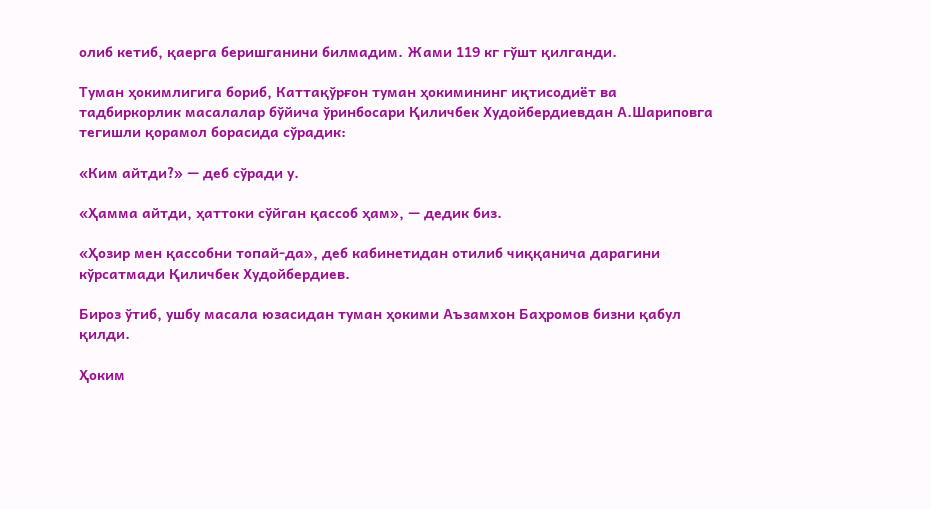олиб кетиб, қаерга беришганини билмадим. Жами 119 кг гўшт қилганди.

Туман ҳокимлигига бориб, Каттақўрғон туман ҳокимининг иқтисодиёт ва тадбиркорлик масалалар бўйича ўринбосари Қиличбек Худойбердиевдан А.Шариповга тегишли қорамол борасида сўрадик:

«Ким айтди?» — деб сўради у.

«Ҳамма айтди, ҳаттоки сўйган қассоб ҳам», — дедик биз.

«Ҳозир мен қассобни топай-да», деб кабинетидан отилиб чиққанича дарагини кўрсатмади Қиличбек Худойбердиев.

Бироз ўтиб, ушбу масала юзасидан туман ҳокими Аъзамхон Баҳромов бизни қабул қилди.

Ҳоким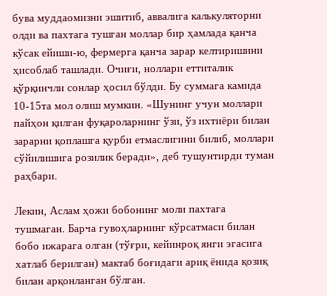бува муддаомизни эшитиб, аввалига калькуляторни олди ва пахтага тушган моллар бир ҳамлада қанча кўсак ейиши-ю, фермерга қанча зарар келтиришини ҳисоблаб ташлади. Очиғи, ноллари еттиталик қўрқинчли сонлар ҳосил бўлди. Бу суммага камида 10-15та мол олиш мумкин. «Шунинг учун моллари пайҳон қилган фуқароларнинг ўзи, ўз ихтиёри билан зарарни қоплашга қурби етмаслигини билиб, моллари сўйилишига розилик беради», деб тушунтирди туман раҳбари.

Лекин, Аслам ҳожи бобонинг моли пахтага тушмаган. Барча гувоҳларнинг кўрсатмаси билан бобо ижарага олган (тўғри, кейинроқ янги эгасига хатлаб берилган) мактаб боғидаги ариқ ёнида қозиқ билан арқонланган бўлган.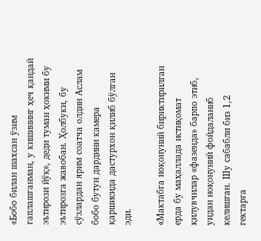«Бобо билан шахсан ўзим гаплашганман, у кишининг ҳеч қандай эътирози йўқ», деди туман ҳокими бу эътирозга жавобан. Ҳолбуки, бу сўзлардан ярим соатча олдин Аслам бобо бутун дардини камера қаршисида дастурхон қилиб бўлган эди.

«Мактабга ноқонуний бириктирилган ерда бу маҳаллада истиқомат қилувчилар «фазенда» барпо этиб, ундан ноқонуний фойдаланиб келишган. Шу сабабли биз 1,2 гектарга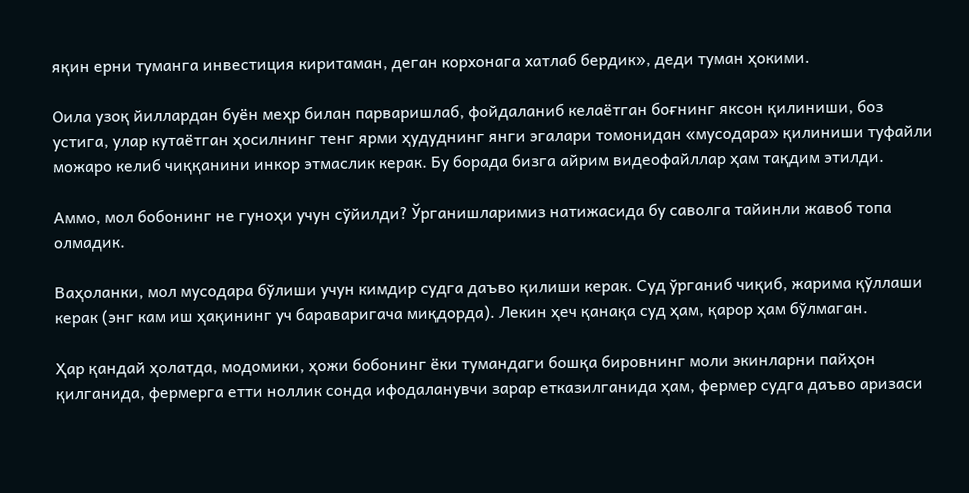яқин ерни туманга инвестиция киритаман, деган корхонага хатлаб бердик», деди туман ҳокими.

Оила узоқ йиллардан буён меҳр билан парваришлаб, фойдаланиб келаётган боғнинг яксон қилиниши, боз устига, улар кутаётган ҳосилнинг тенг ярми ҳудуднинг янги эгалари томонидан «мусодара» қилиниши туфайли можаро келиб чиққанини инкор этмаслик керак. Бу борада бизга айрим видеофайллар ҳам тақдим этилди.

Аммо, мол бобонинг не гуноҳи учун сўйилди? Ўрганишларимиз натижасида бу саволга тайинли жавоб топа олмадик.

Ваҳоланки, мол мусодара бўлиши учун кимдир судга даъво қилиши керак. Суд ўрганиб чиқиб, жарима қўллаши керак (энг кам иш ҳақининг уч бараваригача миқдорда). Лекин ҳеч қанақа суд ҳам, қарор ҳам бўлмаган.

Ҳар қандай ҳолатда, модомики, ҳожи бобонинг ёки тумандаги бошқа бировнинг моли экинларни пайҳон қилганида, фермерга етти ноллик сонда ифодаланувчи зарар етказилганида ҳам, фермер судга даъво аризаси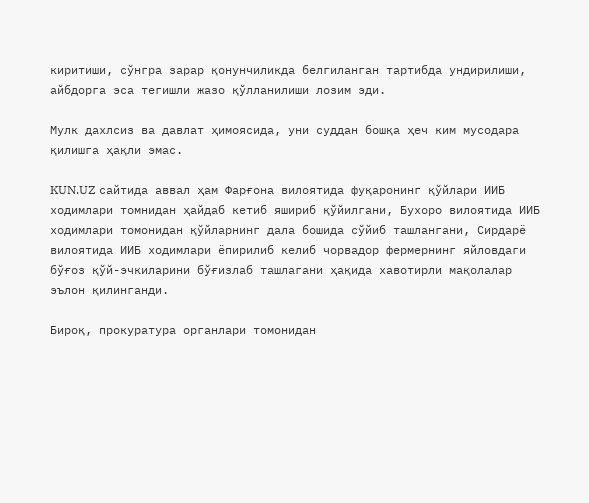киритиши, сўнгра зарар қонунчиликда белгиланган тартибда ундирилиши, айбдорга эса тегишли жазо қўлланилиши лозим эди.

Мулк дахлсиз ва давлат ҳимоясида, уни суддан бошқа ҳеч ким мусодара қилишга ҳақли эмас.

KUN.UZ сайтида аввал ҳам Фарғона вилоятида фуқаронинг қўйлари ИИБ ходимлари томнидан ҳайдаб кетиб яшириб қўйилгани, Бухоро вилоятида ИИБ ходимлари томонидан қўйларнинг дала бошида сўйиб ташлангани, Сирдарё вилоятида ИИБ ходимлари ёпирилиб келиб чорвадор фермернинг яйловдаги бўғоз қўй-эчкиларини бўғизлаб ташлагани ҳақида хавотирли мақолалар эълон қилинганди.

Бироқ, прокуратура органлари томонидан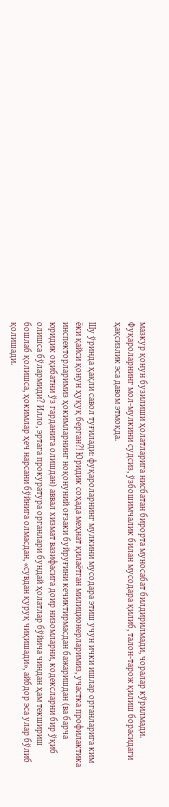мазкур қонун бузилиши ҳолатларига нисбатан бирорта муносабат билдирилмади, чоралар кўрилмади. Фуқароларнинг мол-мулкини судсиз, ўзбошимчалик билан мусодара қилиб, талон-тарож қилиш борасидаги ҳақсизлик эса давом этмоқда.

Шу ўринда ҳақли савол туғилади: фуқароларнинг мулкини мусодара этиш учун ички ишлар органларига ким ёки қайси қонун ҳуқуқ берган?! Юридик соҳада меҳнат қилаётган милиционерларимиз, участка профилактика инспекторларимиз ҳокимларнинг ноқонуний оғзаки буйруғини кечиктирмасдан бажаришдан (ва барча юридик оқибатни ўз гарданига олишдан) аввал хизмат вазифасига доир низомларни, кодексларни бир ўқиб олишса бўлармиди? Илло, эртага прокуратура органлари бундай ҳолатлар бўйича чиндан ҳам текшириш бошлаб қолишса, ҳокимлар ҳеч нарсани бўйнига олмасдан, «сувдан қуруқ чиқишади», айбдор эса улар бўлиб қолишади.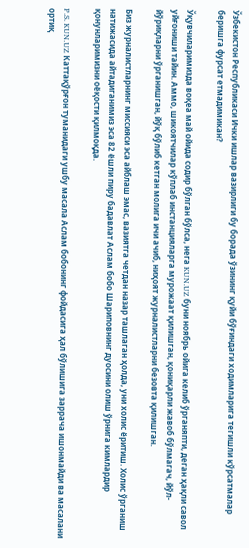Ўзбекистон Республикаси Ички ишлар вазирлиги бу борада ўзининг қуйи бўғиндаги ходимларига тегишли кўрсатмалар беришга фурсат етмадимикан?

Ўқувчиларимизда воқеа май ойида содир бўлган бўлса, нега KUN.UZ буни ноябрь ойига келиб ўрганяпти, деган ҳақли савол уйғониши тайин. Аммо, шикоятчилар кўплаб инстанцияларга мурожаат қилишган, қониқарли жавоб бўлмагач, йўл-йўриқларни ўрганишган, йўқ бўлиб кетган молига ичи ачиб, ниҳоят журналистларни безовта қилишган.

Биз журналистларнинг миссияси эса айблаш эмас, вазиятга четдан назар ташлаган ҳолда, уни холис ёритиш. Холис ўрганиш натижасида айтадиганимиз эса 82 ёшли пиру бадавлат Аслам бобо Шариповнинг дуосини олиш ўрнига кимлардир қонунларимизни оёқости қилмоқда.

P.S. KUN.UZ Каттақўрғон туманидаги ушбу масала Аслам бобонинг фойдасига ҳал бўлишига заррача ишонмайди ва масалани ортиқ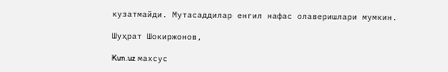кузатмайди. Мутасаддилар енгил нафас олаверишлари мумкин.

Шуҳрат Шокиржонов,

Kun.uz махсус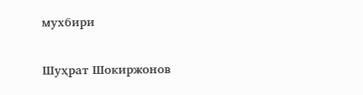мухбири

Шуҳрат Шокиржонов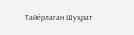Тайёрлаган Шуҳрат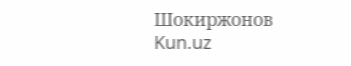Шокиржонов
Kun.uz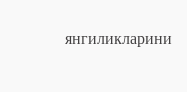янгиликларини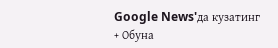Google News'да кузатинг
+ Обуна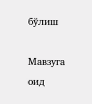бўлиш

Мавзуга оид